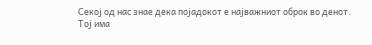Секој од нас знае дека појадокот е најважниот оброк во денот. Тој има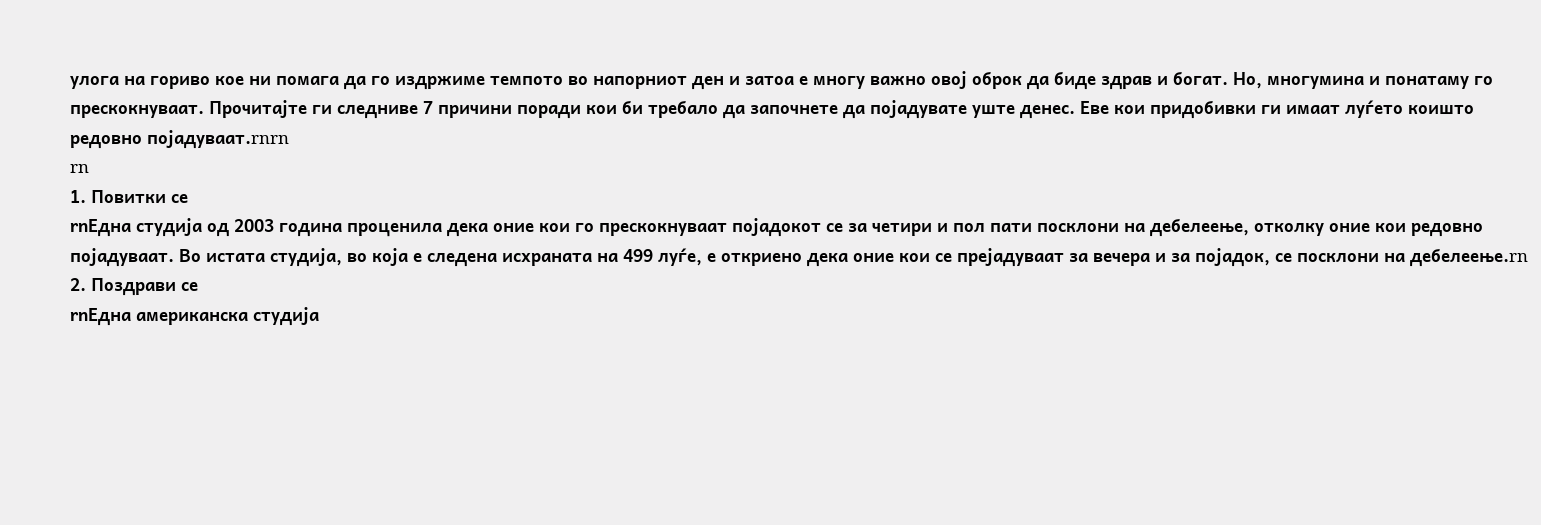улога на гориво кое ни помага да го издржиме темпото во напорниот ден и затоа е многу важно овој оброк да биде здрав и богат. Но, многумина и понатаму го прескокнуваат. Прочитајте ги следниве 7 причини поради кои би требало да започнете да појадувате уште денес. Еве кои придобивки ги имаат луѓето коишто редовно појадуваат.rnrn
rn
1. Повитки се
rnЕдна студија од 2003 година проценила дека оние кои го прескокнуваат појадокот се за четири и пол пати посклони на дебелеење, отколку оние кои редовно појадуваат. Во истата студија, во која е следена исхраната на 499 луѓе, е откриено дека оние кои се прејадуваат за вечера и за појадок, се посклони на дебелеење.rn
2. Поздрави се
rnЕдна американска студија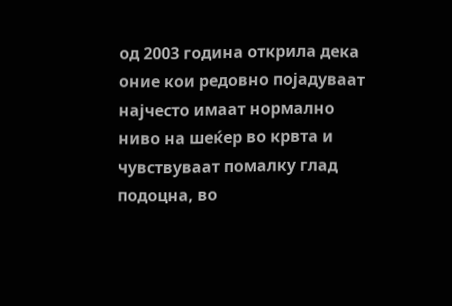од 2003 година открила дека оние кои редовно појадуваат најчесто имаат нормално ниво на шеќер во крвта и чувствуваат помалку глад подоцна, во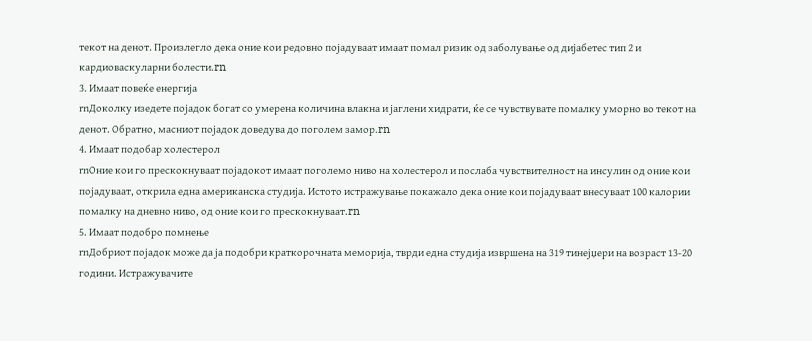текот на денот. Произлегло дека оние кои редовно појадуваат имаат помал ризик од заболување од дијабетес тип 2 и кардиоваскуларни болести.rn
3. Имаат повеќе енергија
rnДоколку изедете појадок богат со умерена количина влакна и јаглени хидрати, ќе се чувствувате помалку уморно во текот на денот. Обратно, масниот појадок доведува до поголем замор.rn
4. Имаат подобар холестерол
rnОние кои го прескокнуваат појадокот имаат поголемо ниво на холестерол и послаба чувствителност на инсулин од оние кои појадуваат, открила една американска студија. Истото истражување покажало дека оние кои појадуваат внесуваат 100 калории помалку на дневно ниво, од оние кои го прескокнуваат.rn
5. Имаат подобро помнење
rnДобриот појадок може да ја подобри краткорочната меморија, тврди една студија извршена на 319 тинејџери на возраст 13-20 години. Истражувачите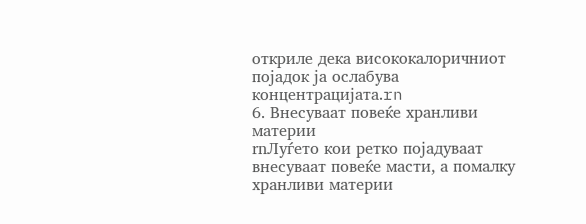откриле дека висококалоричниот појадок ја ослабува концентрацијата.rn
6. Внесуваат повеќе хранливи материи
rnЛуѓето кои ретко појадуваат внесуваат повеќе масти, а помалку хранливи материи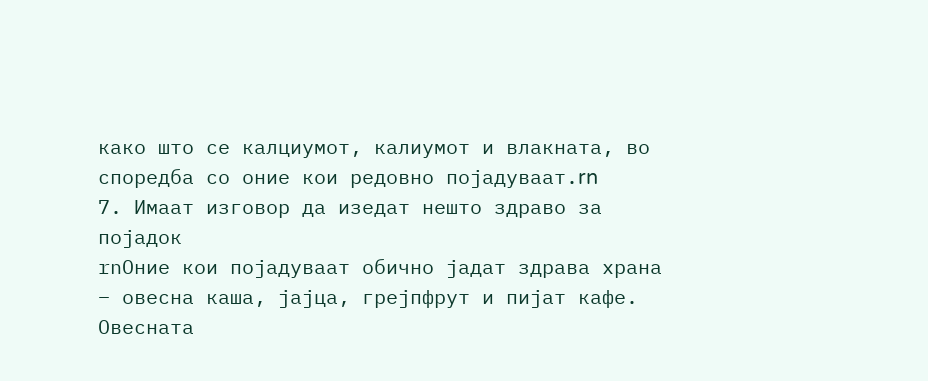како што се калциумот, калиумот и влакната, во споредба со оние кои редовно појадуваат.rn
7. Имаат изговор да изедат нешто здраво за појадок
rnОние кои појадуваат обично јадат здрава храна – овесна каша, јајца, грејпфрут и пијат кафе. Овесната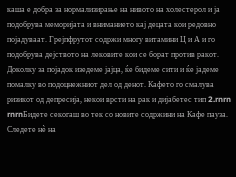каша е добра за нормализирање на нивото на холестерол и ја подобрува меморијата и вниманието кај децата кои редовно појадуваат. Грејпфрутот содржи многу витамини Ц и А и го подобрува дејството на лековите кои се борат против ракот. Доколку за појадок изедеме јајца, ќе бидеме сити и ќе јадеме помалку во подоцнежниот дел од денот. Кафето го смалува ризикот од депресија, некои врсти на рак и дијабетес тип 2.rnrn
rnrnБидете секогаш во тек со новите содржини на Кафе пауза. Следете нè на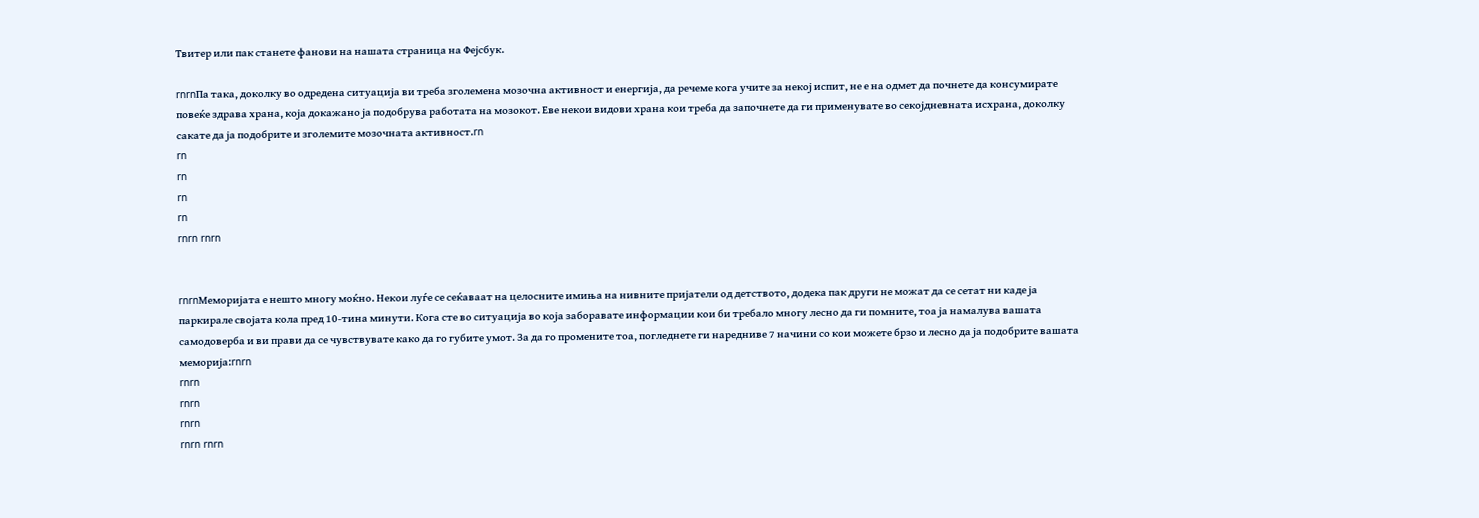Твитер или пак станете фанови на нашата страница на Фејсбук.

rnrnПа така, доколку во одредена ситуација ви треба зголемена мозочна активност и енергија, да речеме кога учите за некој испит, не е на одмет да почнете да консумирате повеќе здрава храна, која докажано ја подобрува работата на мозокот. Еве некои видови храна кои треба да започнете да ги применувате во секојдневната исхрана, доколку сакате да ја подобрите и зголемите мозочната активност.rn
rn
rn
rn
rn
rnrn rnrn


rnrnМеморијата е нешто многу моќно. Некои луѓе се сеќаваат на целосните имиња на нивните пријатели од детството, додека пак други не можат да се сетат ни каде ја паркирале својата кола пред 10-тина минути. Кога сте во ситуација во која заборавате информации кои би требало многу лесно да ги помните, тоа ја намалува вашата самодоверба и ви прави да се чувствувате како да го губите умот. За да го промените тоа, погледнете ги наредниве 7 начини со кои можете брзо и лесно да ја подобрите вашата меморија:rnrn
rnrn
rnrn
rnrn
rnrn rnrn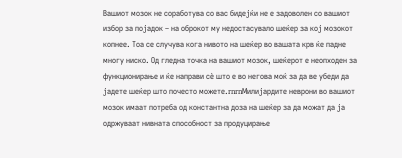Вашиот мозок не соработува со вас бидејќи не е задоволен со вашиот избор за појадок – на оброкот му недостасувало шеќер за кој мозокот копнее. Тоа се случува кога нивото на шеќер во вашата крв ќе падне многу ниско. Од гледна точка на вашиот мозок, шеќерот е неопходен за функционирање и ќе направи сè што е во негова моќ за да ве убеди да јадете шеќер што почесто можете.rnrnМилијардите неврони во вашиот мозок имаат потреба од константна доза на шеќер за да можат да ја одржуваат нивната способност за продуцирање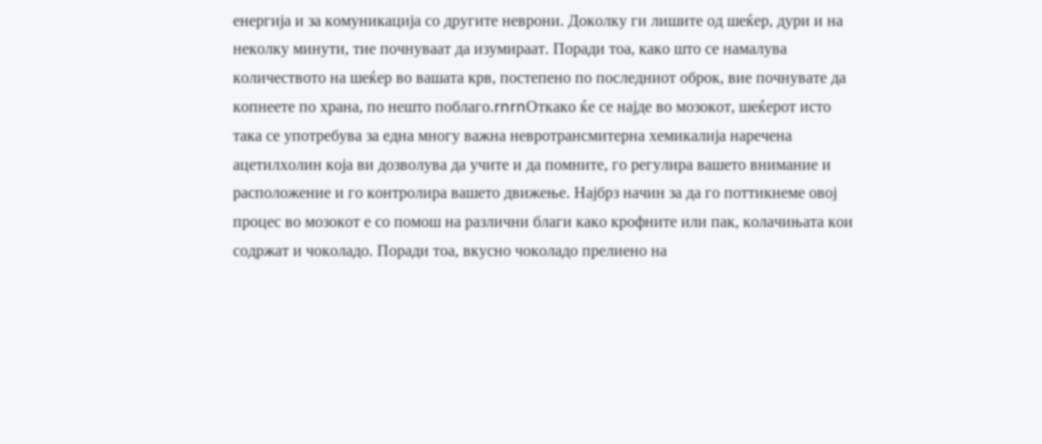енергија и за комуникација со другите неврони. Доколку ги лишите од шеќер, дури и на неколку минути, тие почнуваат да изумираат. Поради тоа, како што се намалува количеството на шеќер во вашата крв, постепено по последниот оброк, вие почнувате да копнеете по храна, по нешто поблаго.rnrnОткако ќе се најде во мозокот, шеќерот исто така се употребува за една многу важна невротрансмитерна хемикалија наречена ацетилхолин која ви дозволува да учите и да помните, го регулира вашето внимание и расположение и го контролира вашето движење. Најбрз начин за да го поттикнеме овој процес во мозокот е со помош на различни благи како крофните или пак, колачињата кои содржат и чоколадо. Поради тоа, вкусно чоколадо прелиено на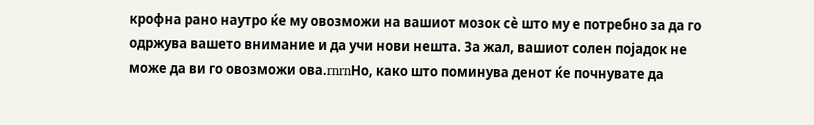крофна рано наутро ќе му овозможи на вашиот мозок сè што му е потребно за да го одржува вашето внимание и да учи нови нешта. За жал, вашиот солен појадок не може да ви го овозможи ова.rnrnНо, како што поминува денот ќе почнувате да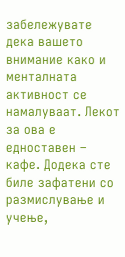забележувате дека вашето внимание како и менталната активност се намалуваат. Лекот за ова е едноставен – кафе. Додека сте биле зафатени со размислување и учење,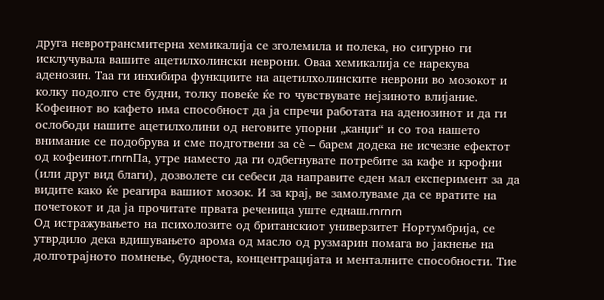друга невротрансмитерна хемикалија се зголемила и полека, но сигурно ги исклучувала вашите ацетилхолински неврони. Оваа хемикалија се нарекува аденозин. Таа ги инхибира функциите на ацетилхолинските неврони во мозокот и колку подолго сте будни, толку повеќе ќе го чувствувате нејзиното влијание. Кофеинот во кафето има способност да ја спречи работата на аденозинот и да ги ослободи нашите ацетилхолини од неговите упорни „канџи“ и со тоа нашето внимание се подобрува и сме подготвени за сè – барем додека не исчезне ефектот од кофеинот.rnrnПа, утре наместо да ги одбегнувате потребите за кафе и крофни (или друг вид благи), дозволете си себеси да направите еден мал експеримент за да видите како ќе реагира вашиот мозок. И за крај, ве замолуваме да се вратите на почетокот и да ја прочитате првата реченица уште еднаш.rnrnrn
Од истражувањето на психолозите од британскиот универзитет Нортумбрија, се утврдило дека вдишувањето арома од масло од рузмарин помага во јакнење на долготрајното помнење, будноста, концентрацијата и менталните способности. Тие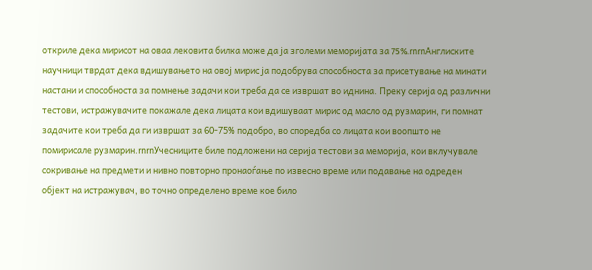откриле дека мирисот на оваа лековита билка може да ја зголеми меморијата за 75%.rnrnАнглиските научници тврдат дека вдишувањето на овој мирис ја подобрува способноста за присетување на минати настани и способноста за помнење задачи кои треба да се извршат во иднина. Преку серија од различни тестови, истражувачите покажале дека лицата кои вдишуваат мирис од масло од рузмарин, ги помнат задачите кои треба да ги извршат за 60-75% подобро, во споредба со лицата кои воопшто не помирисале рузмарин.rnrnУчесниците биле подложени на серија тестови за меморија, кои вклучувале сокривање на предмети и нивно повторно пронаоѓање по извесно време или подавање на одреден објект на истражувач, во точно определено време кое било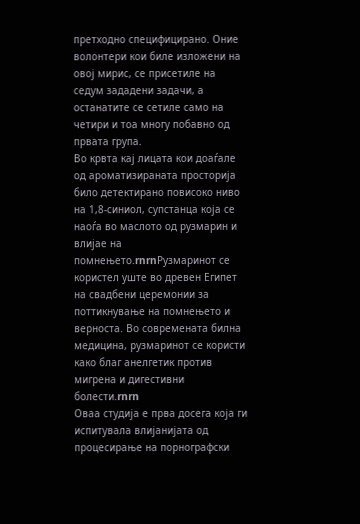претходно специфицирано. Оние волонтери кои биле изложени на овој мирис, се присетиле на седум зададени задачи, а останатите се сетиле само на четири и тоа многу побавно од првата група.
Во крвта кај лицата кои доаѓале од ароматизираната просторија било детектирано повисоко ниво на 1,8-синиол, супстанца која се наоѓа во маслото од рузмарин и влијае на помнењето.rnrnРузмаринот се користел уште во древен Египет на свадбени церемонии за поттикнување на помнењето и верноста. Во современата билна медицина, рузмаринот се користи како благ анелгетик против мигрена и дигестивни болести.rnrn
Оваа студија е прва досега која ги испитувала влијанијата од процесирање на порнографски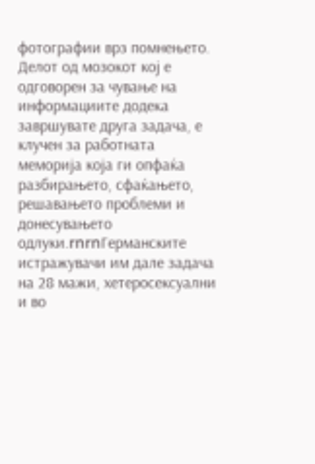фотографии врз помнењето. Делот од мозокот кој е одговорен за чување на информациите додека завршувате друга задача, е клучен за работната меморија која ги опфаќа разбирањето, сфаќањето, решавањето проблеми и донесувањето одлуки.rnrnГерманските истражувачи им дале задача на 28 мажи, хетеросексуални и во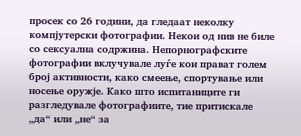просек со 26 години, да гледаат неколку компјутерски фотографии. Некои од нив не биле со сексуална содржина. Непорнографските фотографии вклучувале луѓе кои прават голем број активности, како смеење, спортување или носење оружје. Како што испитаниците ги разгледувале фотографиите, тие притискале „да“ или „не“ за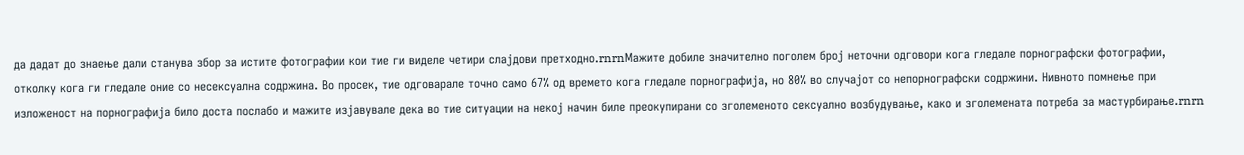да дадат до знаење дали станува збор за истите фотографии кои тие ги виделе четири слајдови претходно.rnrnМажите добиле значително поголем број неточни одговори кога гледале порнографски фотографии, отколку кога ги гледале оние со несексуална содржина. Во просек, тие одговарале точно само 67% од времето кога гледале порнографија, но 80% во случајот со непорнографски содржини. Нивното помнење при изложеност на порнографија било доста послабо и мажите изјавувале дека во тие ситуации на некој начин биле преокупирани со зголеменото сексуално возбудување, како и зголемената потреба за мастурбирање.rnrn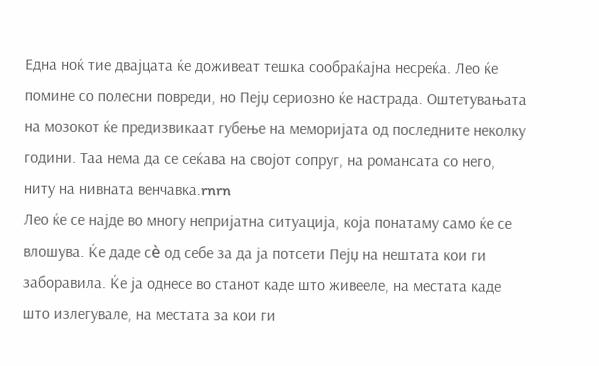Една ноќ тие двајцата ќе доживеат тешка сообраќајна несреќа. Лео ќе помине со полесни повреди, но Пејџ сериозно ќе настрада. Оштетувањата на мозокот ќе предизвикаат губење на меморијата од последните неколку години. Таа нема да се сеќава на својот сопруг, на романсата со него, ниту на нивната венчавка.rnrn
Лео ќе се најде во многу непријатна ситуација, која понатаму само ќе се влошува. Ќе даде сè од себе за да ја потсети Пејџ на нештата кои ги заборавила. Ќе ја однесе во станот каде што живееле, на местата каде што излегувале, на местата за кои ги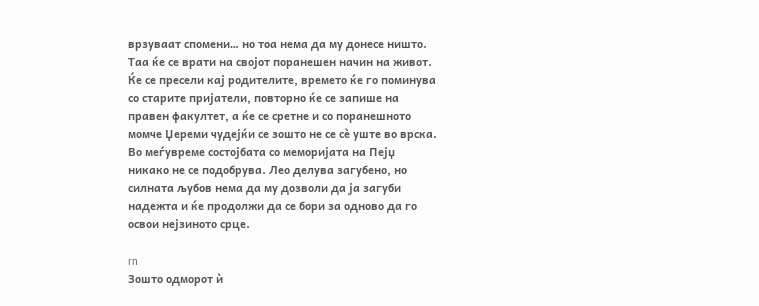врзуваат спомени… но тоа нема да му донесе ништо. Таа ќе се врати на својот поранешен начин на живот. Ќе се пресели кај родителите, времето ќе го поминува со старите пријатели, повторно ќе се запише на правен факултет, а ќе се сретне и со поранешното момче Џереми чудејќи се зошто не се сè уште во врска.
Во меѓувреме состојбата со меморијата на Пејџ никако не се подобрува. Лео делува загубено, но силната љубов нема да му дозволи да ја загуби надежта и ќе продолжи да се бори за одново да го освои нејзиното срце.

rn
Зошто одморот ѝ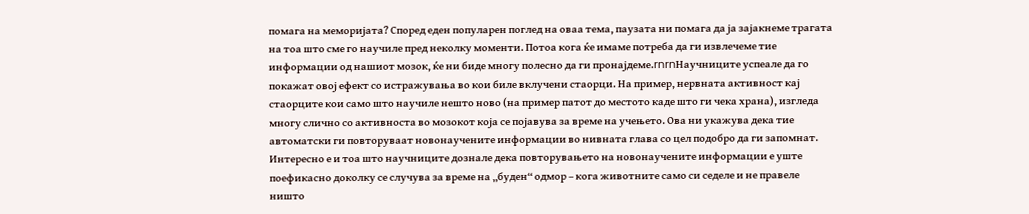помага на меморијата? Според еден популарен поглед на оваа тема, паузата ни помага да ја зајакнеме трагата на тоа што сме го научиле пред неколку моменти. Потоа кога ќе имаме потреба да ги извлечеме тие информации од нашиот мозок, ќе ни биде многу полесно да ги пронајдеме.rnrnНаучниците успеале да го покажат овој ефект со истражувања во кои биле вклучени стаорци. На пример, нервната активност кај стаорците кои само што научиле нешто ново (на пример патот до местото каде што ги чека храна), изгледа многу слично со активноста во мозокот која се појавува за време на учењето. Ова ни укажува дека тие автоматски ги повторуваат новонаучените информации во нивната глава со цел подобро да ги запомнат. Интересно е и тоа што научниците дознале дека повторувањето на новонаучените информации е уште поефикасно доколку се случува за време на „буден“ одмор – кога животните само си седеле и не правеле ништо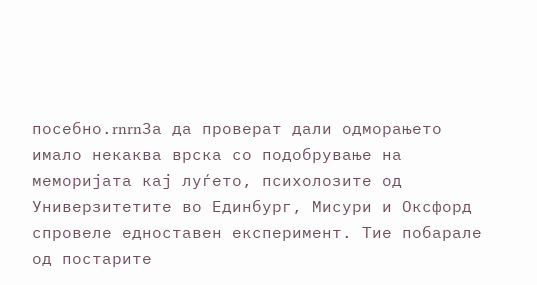посебно.rnrnЗа да проверат дали одморањето имало некаква врска со подобрување на меморијата кај луѓето, психолозите од Универзитетите во Единбург, Мисури и Оксфорд спровеле едноставен експеримент. Тие побарале од постарите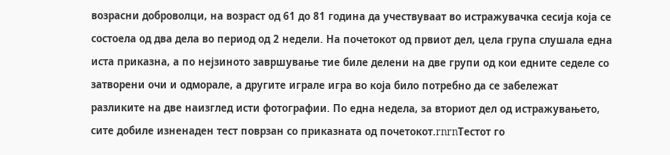возрасни доброволци, на возраст од 61 до 81 година да учествуваат во истражувачка сесија која се состоела од два дела во период од 2 недели. На почетокот од првиот дел, цела група слушала една иста приказна, а по нејзиното завршување тие биле делени на две групи од кои едните седеле со затворени очи и одморале, а другите играле игра во која било потребно да се забележат разликите на две наизглед исти фотографии. По една недела, за вториот дел од истражувањето, сите добиле изненаден тест поврзан со приказната од почетокот.rnrnТестот го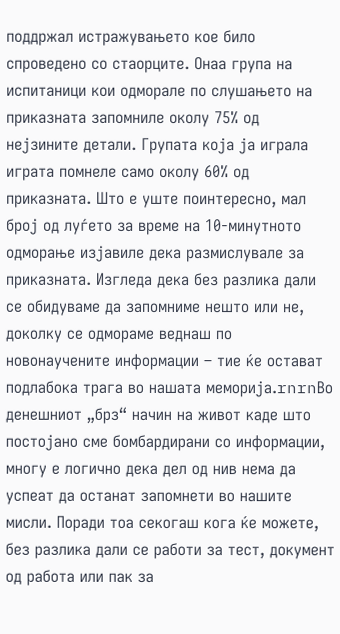поддржал истражувањето кое било спроведено со стаорците. Онаа група на испитаници кои одморале по слушањето на приказната запомниле околу 75% од нејзините детали. Групата која ја играла играта помнеле само околу 60% од приказната. Што е уште поинтересно, мал број од луѓето за време на 10-минутното одморање изјавиле дека размислувале за приказната. Изгледа дека без разлика дали се обидуваме да запомниме нешто или не, доколку се одмораме веднаш по новонаучените информации – тие ќе остават подлабока трага во нашата меморија.rnrnВо денешниот „брз“ начин на живот каде што постојано сме бомбардирани со информации, многу е логично дека дел од нив нема да успеат да останат запомнети во нашите мисли. Поради тоа секогаш кога ќе можете, без разлика дали се работи за тест, документ од работа или пак за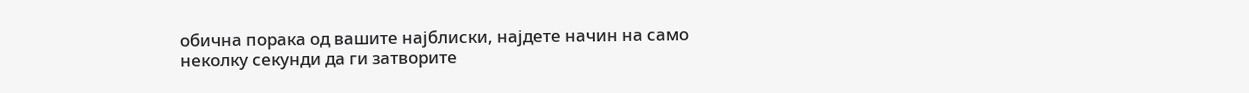обична порака од вашите најблиски, најдете начин на само неколку секунди да ги затворите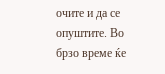очите и да се опуштите. Во брзо време ќе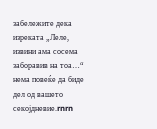забележите дека изреката „Леле, извини ама сосема заборавив на тоа…“ нема повеќе да биде дел од вашето секојдневие.rnrn